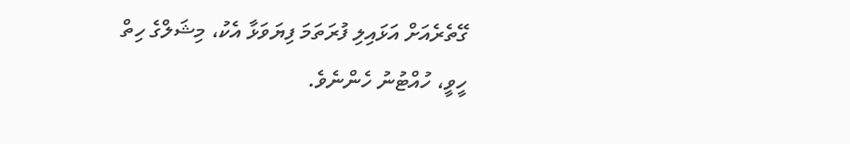ގޭތެރެއަށް އަޅައިލި ފުރަތަމަ ފިޔަވަޅާ އެކު، މިޝަލްގެ ހިތް ހީވީ، ހުއްޓުނު ހެންނެވެ.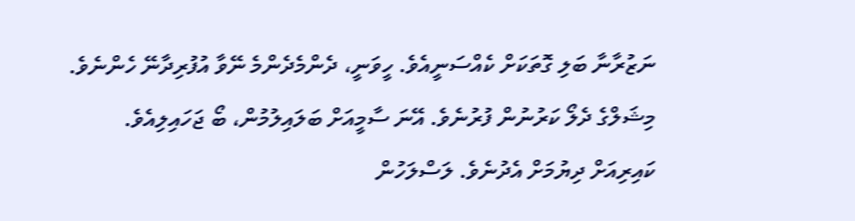ނަޒުރާނާ ބަލި ގޮތަކަށް ކެއްސަނީއެވެ. ހީވަނީ، ދެންމެދެންމެ ނޭވާ އުފުރިދާނޭ ހެންނެވެ. މިޝަލްގެ ދެލޯ ކަރުނުން ފުރުނެވެ. އޭނަ ސާމީއަށް ބަލައިލުމުން، ބޯ ޖަހައިލިއެވެ. ކައިރިއަށް ދިޔުމަށް އެދުނެވެ. ލަސްލަހުން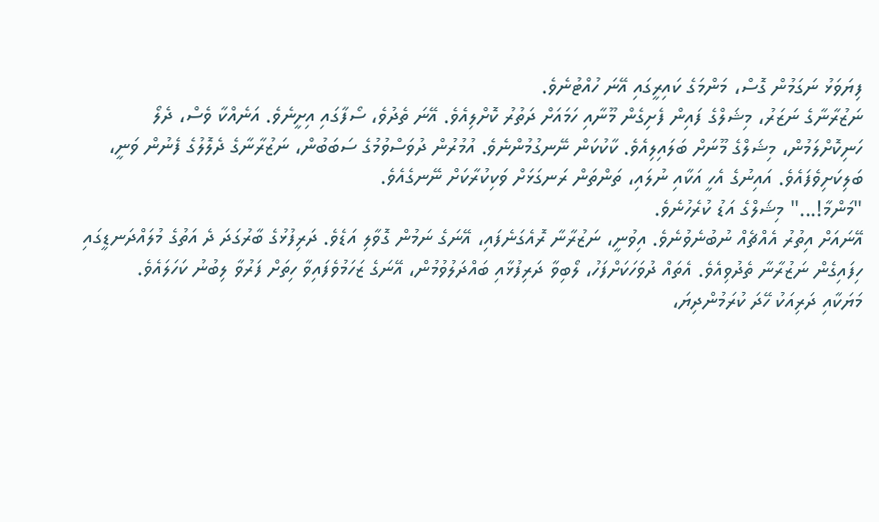ފިޔަވަޅު ނަގަމުން ގޮސް، މަންމަގެ ކައިރީގައި އޭނަ ހުއްޓުނެވެ.
ނަޒުރާނާގެ ނަޒަރު، މިޝަލްގެ ފައިން ފެށިގެން މޫނާއި ހަމައަށް ދަތުރު ކޮށްލިއެވެ. އޭނަ ތެދުވެ، ސޯފާގައި އިށީނެވެ. އަނެއްކާ ވެސް، ދެލޯ ހަނިކޮށްލަމުން، މިޝަލްގެ މޫނަށް ބަލައިލިއެވެ. ކާކުކަން ނޭނގުމުންނެވެ. އުމުރުން ދުވަސްވުމުގެ ސަބަބުން، ނަޒުރާނާގެ ދެލޮލުގެ ފެނުން ވަނީ، ބަލިކަށިވެފައެވެ. އައިނުގެ އެހީ އަކާއި ނުލައި، ތަންތަން ރަނގަޅަށް ވަކިކުރާކަށް ނޭނގެއެވެ.
"މަންމާ!..." މިޝަލްގެ އަޑު ކުރެހުނެވެ.
އޭނައަށް އިތުރު އެއްޗެއް ނުބުނެވުނެވެ. އިވުނީ، ނަޒުރާނާ ރޮއެގަނެފައި، އޭނަގެ ނަމުން ގޮވާލި އަޑެވެ. ދަރިފުޅުގެ ބާރުގަދަ ދެ އަތުގެ މުލައްދަނޑީގައި ހިފައިގެން ނަޒުރާނާ ތެދުވިއެވެ. އެތައް ދުވަހަކަށްފަހު، ލޯބިވާ ދަރިފުޅާއި ބައްދަލުވުމުން، އޭނަގެ ޒަހަމުވެފައިވާ ހިތަށް ފަރުވާ ލިބުނު ކަހަލައެވެ.
މަޔަކާއި ދަރިއަކު ހޭދަ ކުރަމުންދިޔަ،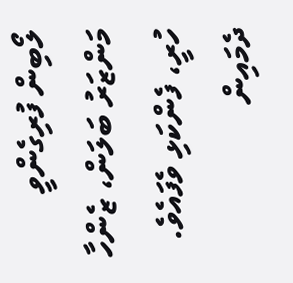ލޯބިން ފުރިގެންވީ މަންޒަރު ބަލަން، ޒެންހާ ހުރީ، ފެންކަޅި ވެފައެވެ. ދެމައިން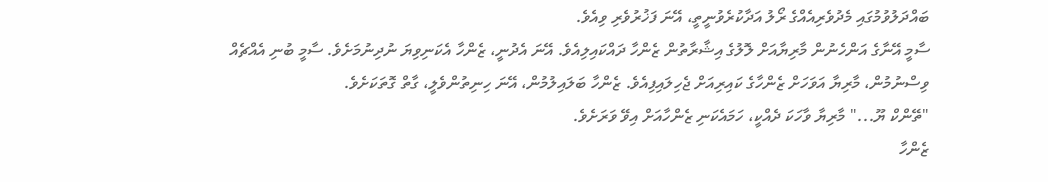ބައްދަލުވުމުގައި މެދުވެރިއެއްގެ ރޯލު އަދާކުރެވުނީތީ، އޭނަ ފަޚުރުވެރި ވިއެވެ.
ސާމީ އޭނާގެ އަންހެނުން މާރިޔާއަށް ލޮލުގެ އިޝާރާތުން ޒެންހާ ދައްކައިލިއެވެ. އޭނަ އެދުނީ، ޒެންހާ އެކަނިވިޔަ ނުދިނުމަށެވެ. ސާމީ ބުނި އެއްޗެއް ވިސްނުމުން، މާރިޔާ އަވަހަށް ޒެންހާގެ ކައިރިއަށް ޖެހިލައިފިއެވެ. ޒެންހާ ބަލައިލުމުން، އޭނަ ހިނިތުންވެލީ، ގާތް ގޮތަކަށެވެ.
"ތޭންކް ޔޫ..." މާރިޔާ ވާހަކަ ދެއްކީ، ހަމައެކަނި ޒެންހާއަށް އިވޭ ވަރަށެވެ.
ޒެންހާ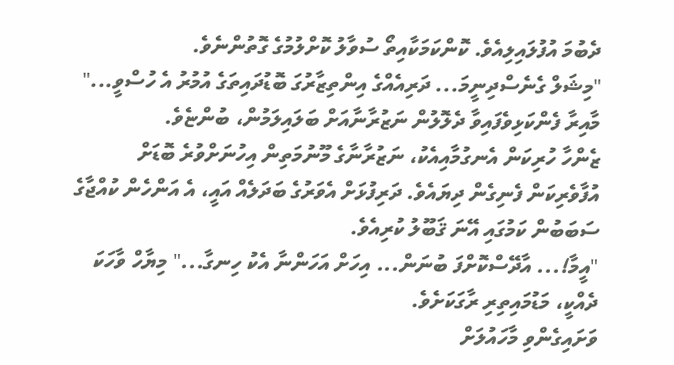ދެބުމަ އުފުލައިލިއެވެ. ކޮންކަމަކާއިތޯ ސުވާލު ކޮށްލުމުގެ ގޮތުންނެވެ.
"މިޝަލް ގެނެސްދިނީމަ... ދަރިއެއްގެ އިންތިޒާރުގަ ބޮޑުދައިތަގެ އުމުރު އެ ހުސްވީ..." މާއިރާ ފެންކަޅިވެފައިވާ ދެލޮލުން ނަޒުރާނާއަށް ބަލައިލަމުން، ބުންޏެވެ.
ޒެންހާ ހުރިކަން އެނގުމާއިއެކު، ނަޒުރާނާގެ މޫނުމަތިން އިހުނަށްވުރެ ބޮޑަށް އުފާވެރިކަން ފެނިގެން ދިޔައެވެ. ދަރިފުޅަށް އެވަރުގެ ބަދަލެއް އައީ، އެ އަންހެން ކުއްޖާގެ ސަބަބުން ކަމުގައި އޭނަ ޤަބޫލު ކުރިއެވެ.
"އީމާ!... އާދޭސްކޮށްފަ ބުނަން... އިހަށް އަހަންނާ އެކު ހިނގާ..." މިޔާހް ވާހަކަ ދެއްކީ، މަޑުމައިތިރި ރާގަކަށެވެ.
ވަށައިގެންވި މާހައުލަށް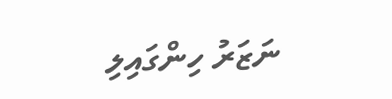ނަޒަރު ހިންގައިލި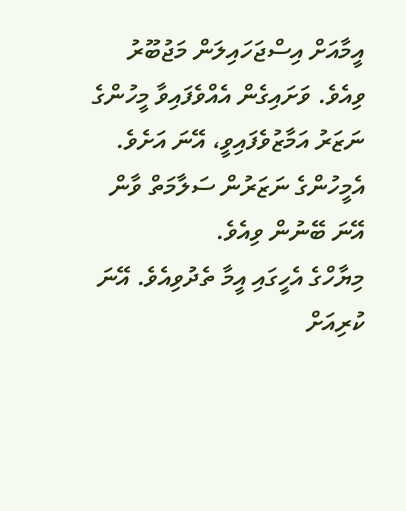އީމާއަށް އިސްޖަހައިލަން މަޖުބޫރު ވިއެވެ. ވަށައިގެން އެއްވެފައިވާ މީހުންގެ ނަޒަރު އަމާޒުވެފައިވީ، އޭނަ އަށެވެ. އެމީހުންގެ ނަޒަރުން ސަލާމަތް ވާން އޭނަ ބޭނުން ވިއެވެ.
މިޔާހްގެ އެހީގައި އީމާ ތެދުވިއެވެ. އޭނަ ކުރިއަށް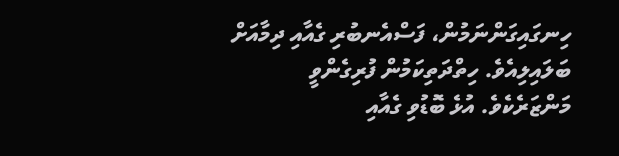ހިނގައިގަންނަމުން، ފަސްއެނބުރި ގެއާއި ދިމާއަށް ބަލައިލިއެވެ. ހިތްދަތިކަމުން ފުރިގެންވީ މަންޒަރެކެވެ. އުޅެ ބޮޑުވި ގެއާއި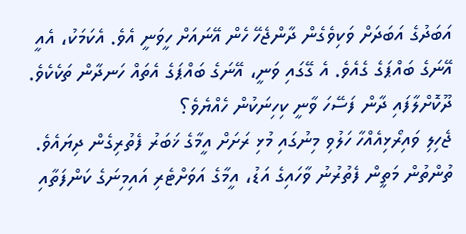އަބަދުގެ އަބަދަށް ވަކިވެގެން ދާންޖެހޭ ހެން އޭނައަށް ހީވަނީ އެވެ. އެކަމަކު، އެއީ އޭނަގެ ބައްޕަގެ ގެއެވެ. އެ ގޭގައި ވަނީ، އޭނަގެ ބައްޕަގެ އެތައް ހަނދާން ތަކެކެވެ. ދޫކޮށްލާފައި ދާން ފަސޭހަ ވާނީ ކިހިނަކުން ހެއްޔެވެ؟
ޖެހިލި ވައިރޯޅިއެއްހާ ހަލުވި މިނުގައި މުޅި ރަށަށް އީމާގެ ޚަބަރު ފެތުރިގެން ދިޔައެވެ. ތުންތުން މަތީން ފެތުރުނު ވާހައިގެ އަޑު، އީމާގެ އަވަށްޓެރި އައިމިނަގެ ކަންފަތާއި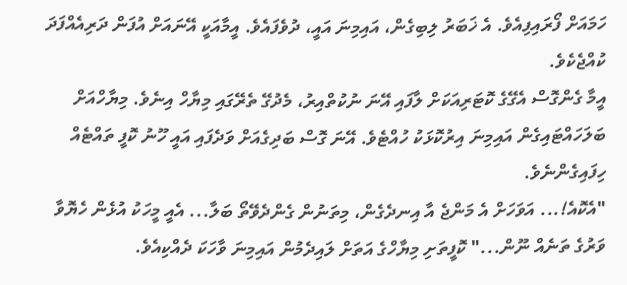ހަމައަށް ފޯރައިފިއެވެ. އެ ޚަބަރު ލިބިގެން، އައިމިނަ އައީ، ދުވެފައެވެ. އީމާއަކީ އޭނައަށް އުފަން ދަރިއެއްފަދަ ކުއްޖެކެވެ.
އީމާ ގެންގޮސް އެގޭގެ ކޮޓަރިއަކަށް ލާފައި އޭނަ ނުކުތްއިރު، މެދުގޭ ތެރޭގައި މިޔާހް އިނެވެ. މިޔާހްއަށް ބަލަހައްޓައިގެން އައިމިނަ އިރުކޮޅަކު ހުއްޓެވެ. އޭނަ ގޮސް ބަދިގެއަށް ވަދެފައި އައީ ހޫނު ކޮފީ ތައްޓެއް ހިފައިގެންނެވެ.
"އެކޮއެ!... އަވަހަށް އެ މަންޖެ އާ އިނދެގެން، މިތަނުން ގެންދެވޭތޯ ބަލާ... އެއީ މީހަކު އުޅެން ހެޔޮވާ ވަރުގެ ތަނެއް ނޫން..." ކޮފީތަށި މިޔާހްގެ އަތަށް ލައިދެމުން އައިމިނަ ވާހަކަ ދެއްކިއެވެ.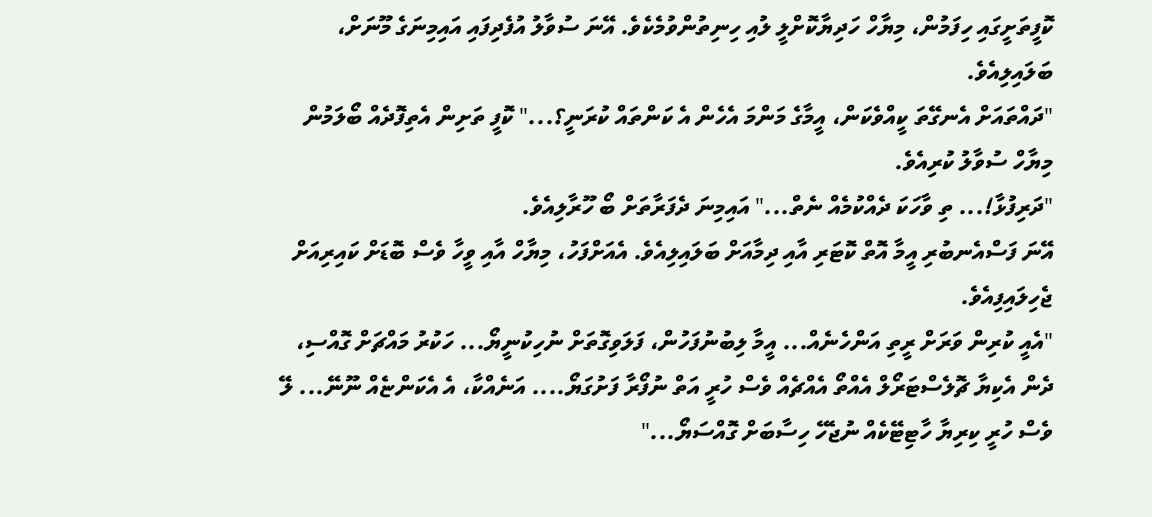ކޮފީތަށީގައި ހިފަމުން، މިޔާހް ހަދިޔާކޮށްލީ ލުއި ހިނިތުންވުމެކެވެ. އޭނަ ސުވާލު އުފެދިފައި އައިމިނަގެ މޫނަށް، ބަލައިލިއެވެ.
"ދައްތައަށް އެނގޭތަ ކީއްވެކަން، އީމާގެ މަންމަ އެހެން އެ ކަންތައް ކުރަނީ؟..." ކޮފީ ތަށިން އެތިފޮދެއް ބޯލަމުން މިޔާހް ސުވާލު ކުރިއެވެ.
"ދަރިފުޅާ!... ތި ވާހަކަ ދެއްކުމެއް ނެތް..." އައިމިނަ ދެފަރާތަށް ބޯ ހޫރާލިއެވެ.
އޭނަ ފަސްއެނބުރި އީމާ އޮތް ކޮޓަރި އާއި ދިމާއަށް ބަލައިލިއެވެ. އެއަށްފަހު، މިޔާހް އާއި ވީހާ ވެސް ބޮޑަށް ކައިރިއަށް ޖެހިލައިފިއެވެ.
"އެއީ ކުރިން ވަރަށް ރީތި އަންހެނެއް... އީމާ ލިބުނުފަހުން، ފަލަވިގޮތަށް ނުހިކުނީޔޯ... ހަކުރު މައްޗަށް ގޮއްސި، ދެން އެކިޔާ ޗޮލެސްޓަރޯލް އެއްތޯ އެއްޗެއް ވެސް ހުރީ އަތް ނުފޯރާ ފަށުގަޔޯ.... އަނެއްކާ، އެ އެކަންޏެއް ނޫނޭ... ލޭ ވެސް ހުރީ ކިރިޔާ ހާޓިޓޭކެއް ނުޖެހޭ ހިސާބަށް ގޮއްސަޔޯ..."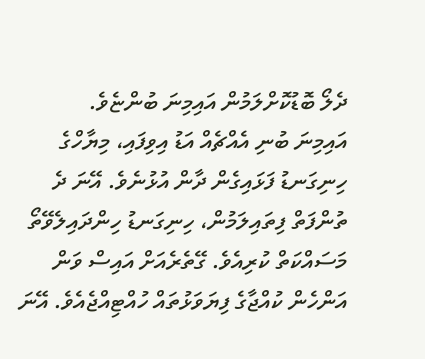ދެލޯ ބޮޑުކޮށްލަމުން އައިމިނަ ބުންޏެވެ.
އައިމިނަ ބުނި އެއްޗެއް އަޑު އިވިފައި، މިޔާހްގެ ހިނިގަނޑު ފަޅައިގެން ދާން އުޅުނެވެ. އޭނަ ދެ ތުންފަތް ފިތައިލަމުން، ހިނިގަނޑު ހިންދައިލެވޭތޯ މަސައްކަތް ކުރިއެވެ. ގޭތެރެއަށް އައިސް ވަން އަންހެން ކުއްޖާގެ ފިޔަވަޅުތައް ހުއްޓިއްޖެއެވެ. އޭނަ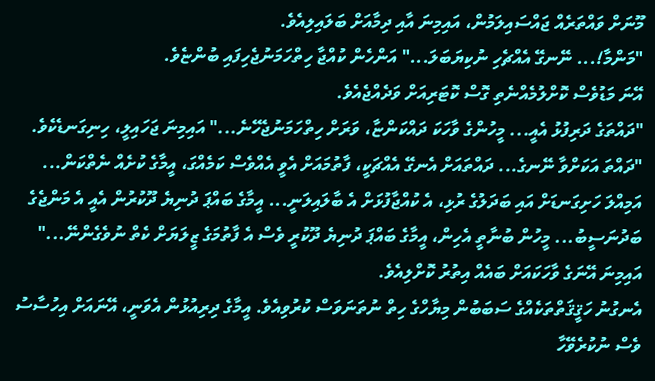މޫނަށް ވައްތަރެއް ޖައްސައިލަމުން، އައިމިނަ އާއި ދިމާއަށް ބަލައިލިއެވެ.
"މަންމާ!... ނޭނގޭ އެއްޗެހި ނުކިޔަބަލަ..." އަންހެން ކުއްޖާ ހިތްހަމަނުޖެހިފައި ބުންޏެވެ.
އޭނަ މަޑުވެސް ކޮށްލުމެއްނެތި ގޮސް ކޮޓަރިއަށް ވަދެއްޖެއެވެ.
"ދައްތަގެ ދަރިފުޅު އެއީ... މީހުންގެ ވާހަކަ ދައްކަންޏާ، ވަރަށް ހިތްހަމަނުޖެހޭނެ..." އައިމިނަ ޖަހައިލީ، ހިނިގަނޑެކެވެ.
"ދައްތަ އަކަށްވާ ނޭނގެ... ދައްތައަށް އެނގޭ އެއްޗަކީ، ފާތުމައަށް އެވީ އެއްވެސް ކަމެއްގަ، އީމާގެ ކުށެއް ނެތްކަން... އަމިއްލަ ހަށިގަނޑަށް އައި ބަދަލުގެ ރުޅި، އެ ކުއްޖާފުޅަށް އެ ބާލައިލަނީ... އީމާގެ ބައްޕަ ދުނިޔެ ދޫކުރުން އެއީ އެ މަންޖެގެ ބަދުނަސީބު... މީހުން ބުނާތީ އެހިން، އީމާގެ ބައްޕަ ދުނިޔެ ދޫކުރީ ވެސް އެ ފާތުމަގެ ޒީލަޔަށް ކެތް ނުވެގެންނޭ..." އައިމިނަ އޭނަގެ ވާހަކައަށް ބައެއް އިތުރު ކޮށްލިއެވެ.
އެނގުނު ހަޤީޤަތްތަކެއްގެ ސަބަބުން މިޔާހްގެ ހިތް ނުތަނަވަސް ކުރުވިއެވެ. އީމާގެ ދިރިއުޅުން އެވަނީ، އޭނައަށް އިހުސާސު ވެސް ނުކުރެވޭހާ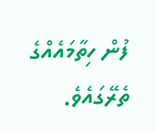ފުން ހިތާމައެއްގެ ތެރޭގައެވެ.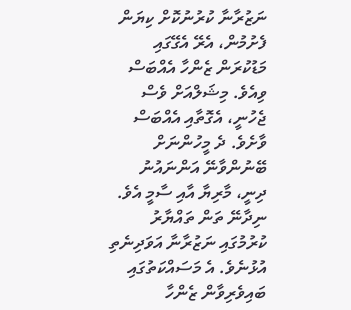ނަޒުރާނާ ކުރުނުކޮށް ކިޔަން ފެށުމުން، އެރޭ އެގޭގައި މަޑުކުރަން ޒެންހާ އެއްބަސް ވިއެވެ. މިޝަލްއަށް ވެސް ޖެހުނީ، އެގޮތާއި އެއްބަސް ވާށެވެ. ދެ މީހުންނަށް ބޭނުންވާނޭ އަންނައުނު ދިނީ، މާރިޔާ އާއި ސާމީ އެވެ. ނިދާނޭ ތަން ތައްޔާރު ކުރުމުގައި ނަޒުރާނާ އަވަދިނެތި އުޅުނެވެ. އެ މަސައްކަތުގައި ބައިވެރިވާން ޒެންހާ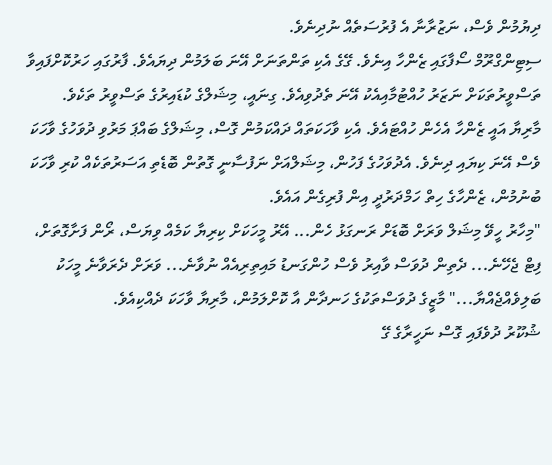ދިޔުމުން ވެސް، ނަޒުރާނާ އެ ފުރުސަތެއް ނުދިނެވެ.
ސިޓިންގްރޫމް ސޯފާގައި ޒެންހާ އިނެވެ. ގޭގެ އެކި ތަންތަނަށް އޭނަ ބަލަމުން ދިޔައެވެ. ފާރުގައި ހަރުކޮށްފައިވާ ތަސްވީރުތަކަށް ނަޒަރު ހުއްޓުމާއިއެކު އޭނަ ތެދުވިއެވެ. ގިނައީ، މިޝަލްގެ ކުޑައިރުގެ ތަސްވީރު ތަކެވެ.
މާރިޔާ އައީ ޒެންހާ އެހެން ހުއްޓައެވެ. އެކި ވާހަކަތައް ދައްކަމުން ގޮސް، މިޝަލްގެ ބައްޕަ މަރުވި ދުވަހުގެ ވާހަކަ ވެސް އޭނަ ކިޔައި ދިނެވެ. އެދުވަހުގެ ފަހުން، މިޝަލްއަށް ނަފުސާނީ ގޮތުން ބޮޑެތި އަސަރުތަކެއް ކުރި ވާހަކަ ބުނުމުން، ޒެންހާގެ ހިތް ހަމްދަރުދީ އިން ފުރިގެން އައެވެ.
"މިހާރު ހީވޭ މިޝަލް ވަރަށް ބޮޑަށް ރަނގަޅު ހެން... އޭރު މީހަކަށް ކިރިޔާ ކަމެއް ވިޔަސް، ރޯން ފަށާގޮތަށް، ފިޓް ޖެހޭނެ... ދެތިން ދުވަސް ވާއިރު ވެސް ހުންގަނޑު މައިތިރިއެއް ނުވާނެ... ވަރަށް ދެރަވާނެ މީހަކު ބަލިވެއްޖެއްޔާ..." މާޒީގެ ދުވަސްތަކުގެ ހަނދާން އާ ކޮށްލަމުން، މާރިޔާ ވާހަކަ ދެއްކިއެވެ.
ޝުކޫރު ދުވެފައި ގޮސް ނަހީރާގެ ގޭ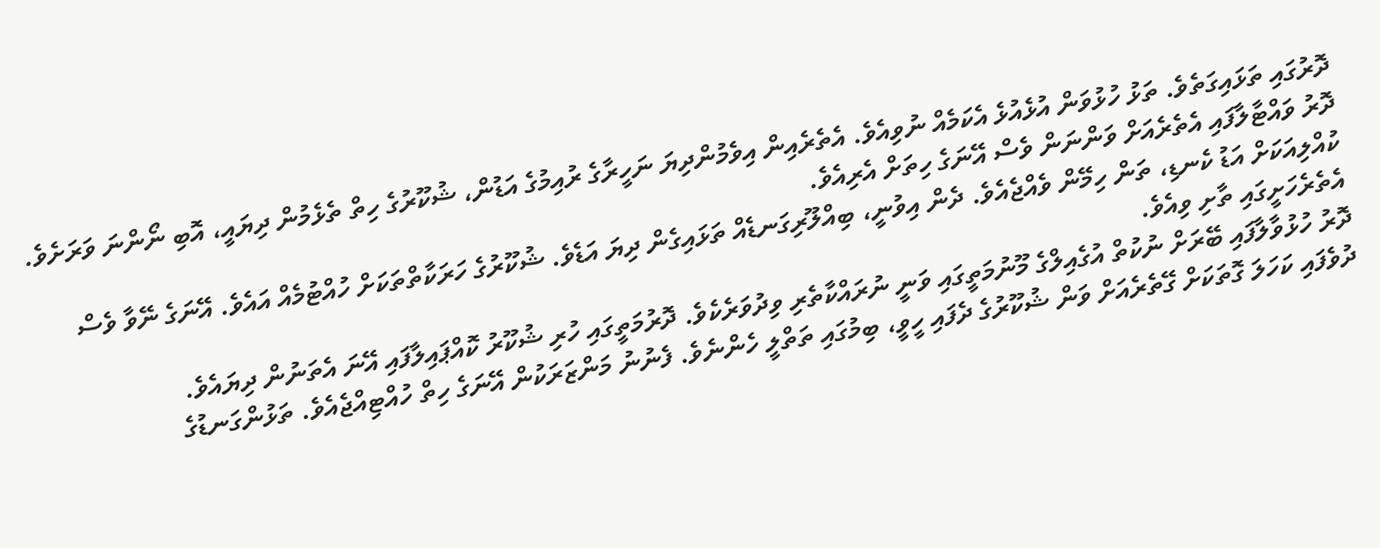ދޮރުގައި ތަޅައިގަތެވެ. ތަޅު ހުޅުވަން އުޅެއުޅެ އެކަމެއް ނުވިއެވެ. އެތެރެއިން އިވެމުންދިޔަ ނަހީރާގެ ރުއިމުގެ އަޑުން، ޝުކޫރުގެ ހިތް ތެޅެމުން ދިޔައީ، އޮބި ނޯންނަ ވަރަށެވެ. ދޮރު ވައްޓާލާފައި އެތެރެއަށް ވަންނަން ވެސް އޭނަގެ ހިތަށް އެރިއެވެ.
ކުއްލިއަކަށް އަޑު ކެނޑި، ތަން ހިމޭން ވެއްޖެއެވެ. ދެން އިވުނީ، ބިއްލޫރިގަނޑެއް ތަޅައިގެން ދިޔަ އަޑެވެ. ޝުކޫރުގެ ހަރަކާތްތަކަށް ހުއްޓުމެއް އައެވެ. އޭނަގެ ނޭވާ ވެސް އެތެރެހަށީގައި ތާށި ވިއެވެ.
ދޮރު ހުޅުވާލާފައި ބޭރަށް ނުކުތް އުގެއިލްގެ މޫނުމަތީގައި ވަނީ ނުރައްކާތެރި ވިދުވަރެކެވެ. ދޮރުމަތީގައި ހުރި ޝުކޫރު ކޮއްޕައިލާފައި އޭނަ އެތަނުން ދިޔައެވެ.
ދުވެފައި ކަހަލަ ގޮތަކަށް ގޭތެރެއަށް ވަން ޝުކޫރުގެ ދެފައި ހީވީ، ބިމުގައި ތަތްލީ ހެންނެވެ. ފެނުނު މަންޒަރަކުން އޭނަގެ ހިތް ހުއްޓިއްޖެއެވެ. ތަޅުންގަނޑުގެ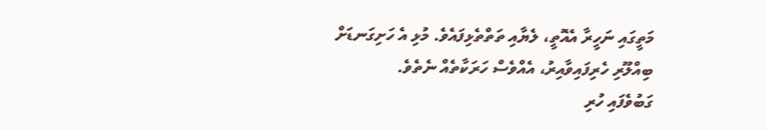މަތީގައި ނަހީރާ އެއޮތީ، ލެޔާއި ތަތްތެޅިފައެވެ. މުޅި އެ ހަށިގަނޑަށް ބިއްލޫރި ހެރިފައިވާއިރު، އެއްވެސް ހަރަކާތެއް ނެތެވެ.
ގަބުވެފައި ހުރި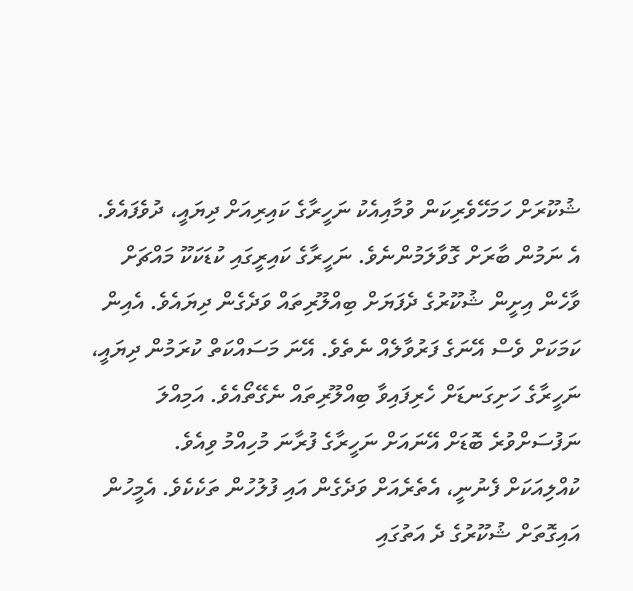ޝުކޫރަށް ހަމަހޭވެރިކަން ވުމާއިއެކު ނަހީރާގެ ކައިރިއަށް ދިޔައީ، ދުވެފައެވެ. އެ ނަމުން ބާރަށް ގޮވާލަމުންނެވެ. ނަހީރާގެ ކައިރީގައި ކުޑަކަކޫ މައްޗަށް ވާހެން އިށީން ޝުކޫރުގެ ދެފަޔަށް ބިއްލޫރިތައް ވަދެގެން ދިޔައެވެ. އެއިން ކަމަކަށް ވެސް އޭނަގެ ފަރުވާލެއް ނެތެވެ. އޭނަ މަސައްކަތް ކުރަމުން ދިޔައީ، ނަހީރާގެ ހަށިގަނޑަށް ހެރިފައިވާ ބިއްލޫރިތައް ނެގޭތޯއެވެ. އަމިއްލަ ނަފުސަށްވުރެ ބޮޑަށް އޭނައަށް ނަހީރާގެ ފުރާނަ މުހިއްމު ވިއެވެ.
ކުއްލިއަކަށް ފެނުނީ، އެތެރެއަށް ވަދެގެން އައި ފުލުހުން ތަކެކެވެ. އެމީހުން އައިގޮތަށް ޝުކޫރުގެ ދެ އަތުގައި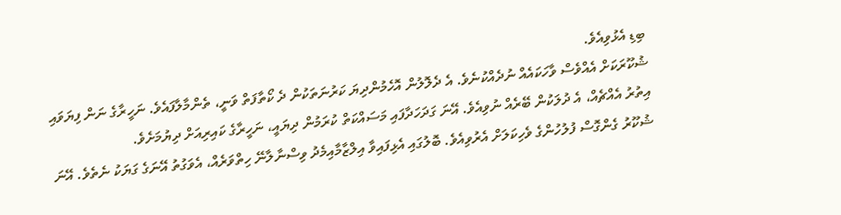ބިޑި އެޅުވިއެވެ.
ޝުކޫރަކަށް އެއްވެސް ވާހަކައެއް ނުދެއްކުނެވެ. އެ ދެލޮލުން އޮހެމުންދިޔަ ކަރުނަތަކުން ދެ ކޯތާފަތް ވަނީ، ތެންމާލާފައެވެ. ނަހީރާގެ ނަން ފިޔަވައި އިތުރު އެއްޗެއް، އެ ދުލަކުން ބޭރެއް ނުވިއެވެ. އޭނަ ގަދަހަދާފައި މަސައްކަތް ކުރަމުން ދިޔައީ، ނަހީރާގެ ކައިރިއަށް ދިޔުމަށެވެ.
ޝުކޫރު ގެންގޮސް ފުލުހުންގެ ވެހިކަލަށް އެރުވިއެވެ. ބޮލުގައި އެޅިފައިވާ އިލްޒާމާއިމެދު ވިސްނާލާނޭ ހިތްވަރެއް، އެވަގުތު އޭނަގެ ގަޔަކު ނެތެވެ. އޭނަ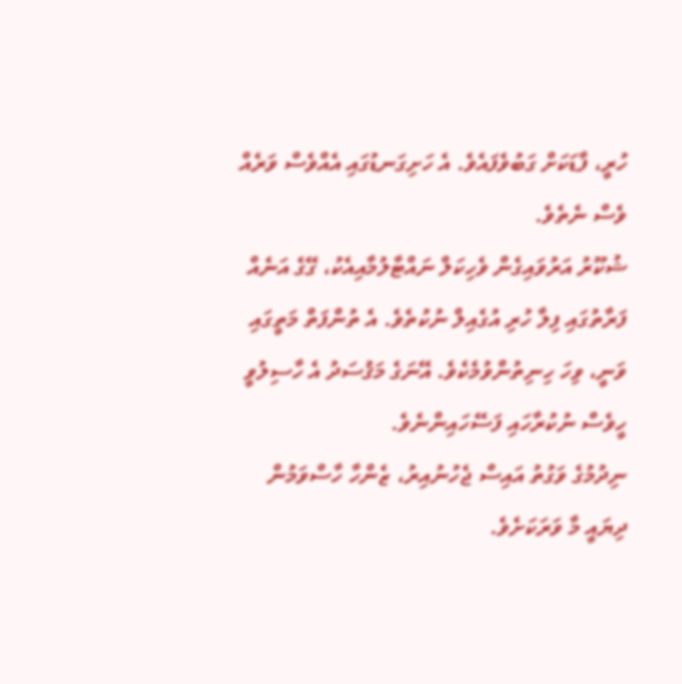ހުރީ، ފާޑަކަށް ގަބުވެފައެވެ. އެ ހަށިގަނޑުގައި އެއްވެސް ވަރެއް ވެސް ނެތެވެ.
ޝުކޫރު އަރުވައިގެން ވެހިކަލް ނައްޓާލުމާއިއެކު، ގޭގެ އަނެއް ފަރާތުގައި ފިލާ ހުރި އުގެއިލް ނުކުތެވެ. އެ ތުންފަތް މަތީގައި ވަނީ، ވިހަ ހިނިތުންވުމެކެވެ. އޭނަގެ މަޤުސަދު އެ ހާސިލުވީ ހީވެސް ނުކުރާހައި ފަސޭހައިންނެވެ.
ނިދުމުގެ ވަގުތު އައިސް ޖެހުނުއިރު، ޒެންހާ ހާސްވަމުން ދިޔައީ މާ ވަރަކަށެވެ.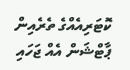ކޮޓަރިއެއްގެ ތެރެއިން ޕާޓްޝަން އެއް ޖަހައި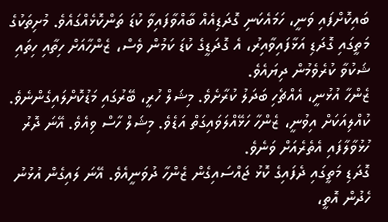ބައިކޮށްފައި ވަނީ، ހަމައެކަނި ގޮދަޑިއެއް ބާއްވާފައިވާ ކުޑަ ތަންކޮޅެއްގައެވެ. މުށިތަކުގެ މަތީގައި ގޮދަޑި އަޅާފައިވާއިރު، އެ ގޮދަޑީގެ ކުޑަ ކަމުން ވެސް، ޒެންހާއަށް ހިތާއި ހިތައި ޝަކުވާ ކުރެވެމުން ދިޔައެވެ.
ޒެންހާ އުޅުނީ، އެއްޗެހި ބަދަލު ކުރާށެވެ. މިޝަލް ހުރީ، ބޭރުގައި މަޑުކޮށްލައިގެންނެވެ. ކުއްލިއަކަށް އިވުނީ، ޒެންހާ ހަޅޭއްލަވައިގަތް އަޑެވެ. މިޝަލް ހާސް ވިއެވެ. އޭނަ ދޮރު ހުޅުވާލާފައި އެތެރެއަށް ވަނެވެ.
ގޮދަޑި މަތީގައި ދެފައިގެ ކޮޅު ޖައްސައިގެން ޒެންހާ ދުވަނީއެވެ. އޭނަ ލައިގެން އުޅުނު ހެދުން އޮތީ،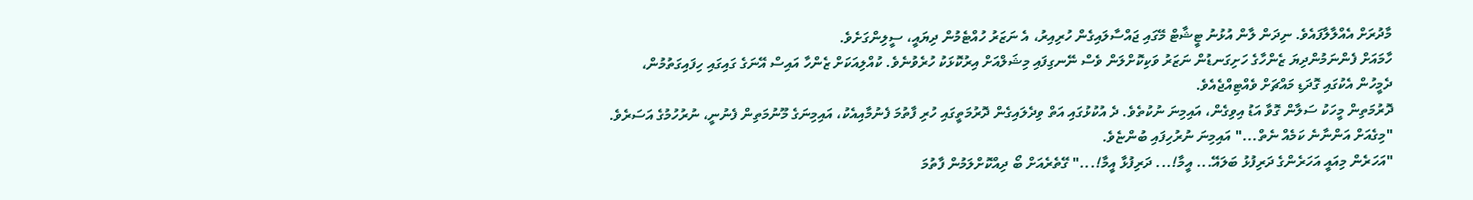މާދުރަށް އެއްލާލާފައެވެ. ނިދަން ލާން އުޅުނު ޓީޝާޓް މޭގައި ޖައްސާލައިގެން ހުރިއިރު، އެ ނަޒަރު ހުއްޓެމުން ދިޔައީ، ސީލިންގަށެވެ.
ހާމައަށް ފެންނަމުންދިޔަ ޒެންހާގެ ހަށިގަނޑުން ނަޒަރު ވަކިކޮށްލަން ވެސް ނޭނގިފައި މިޝަލްއަށް އިރުކޮޅަކު ހުރެވުނެވެ. ކުއްލިއަކަށް ޒެންހާ އައިސް އޭނަގެ ގައިގައި ހިފައިގަތުމުން، ދެމީހުން އެކުގައި ގޮދަޑި މައްޗަށް ވެއްޓިއްޖެއެވެ.
ދޮރުމަތިން މީހަކު ސަލާން ގޮވާ އަޑު އިވިގެން، އައިމިނަ ނުކުތެވެ. ދެ އުކުޅުގައި އަތް ވިދެލައިގެން ދޮރުމަތީގައި ހުރި ފާތުމަ ފެނުމާއިއެކު، އައިމިނަގެ މޫނުމަތިން ފެނުނީ، ނުރުހުމުގެ އަސަރެވެ.
"މިގެއަށް އަންނާނެ ކަމެއް ނެތް..." އައިމިނަ ނުރުހިފައި ބުންޏެވެ.
"އަހަރެން މިއައީ އަހަރެންގެ ދަރިފުޅު ބަލައޭ... އީމާ!... ދަރިފުޅާ އީމާ!..." ގޭތެރެއަށް ބޯ ދިއްކޮށްލަމުން ފާތުމަ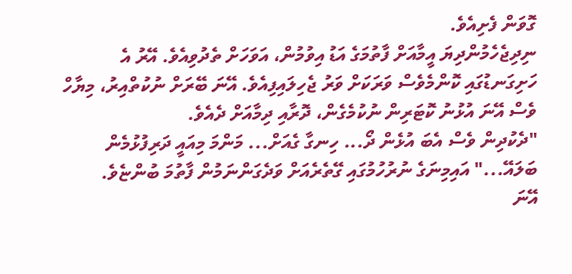ގޮވަން ފެށިއެވެ.
ނިދިޖެހެމުންދިޔަ އީމާއަށް ފާތުމަގެ އަޑު އިވުމުން، އަވަހަށް ތެދުވިއެވެ. އޭރު އެ ހަށިގަނޑުގައި ކޮންމެވެސް ވަރަކަށް ވަރު ޖެހިލައިފިއެވެ. އޭނަ ބޭރަށް ނުކުތްއިރު، މިޔާހް ވެސް އޭނަ އުޅުނު ކޮޓަރިން ނުކުމެގެން، ދޮރާއި ދިމާއަށް ދެއެވެ.
"ދެކުދިން ވެސް އެބަ އުޅެން ދޯ... ހިނގާ ގެއަށް... މަންމަ މިއައީ ދަރިފުޅުމެން ބަލައޭ..." އައިމިނަގެ ނުރުހުމުގައި ގޭތެރެއަށް ވަދެގަންނަމުން ފާތުމަ ބުންޏެވެ.
އޭނަ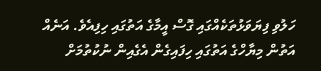ހަލުވި ފިޔަވަޅުތަކެއްގައި ގޮސް އީމާގެ އަތުގައި ހިފިއެވެ. އަނެއް އަތުން މިޔާހްގެ އަތުގައި ހިފައިގެން އެގެއިން ނުކުތުމަށް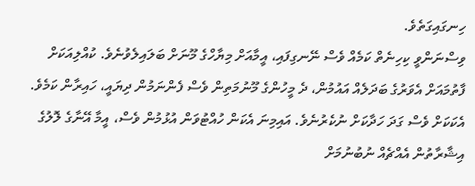ހިނގައިގަތެވެ.
ވިސްނަންވީ ކިހިނެތް ކަމެއް ވެސް ނޭނގިފައި، އީމާއަށް މިޔާހްގެ މޫނަށް ބަލައިލެވުނެވެ. ކުއްލިއަކަށް ފާތުމައަށް އެވަރުގެ ބަދަލެއް އައުމުން، ދެ މީހުންގެ މޫނުމަތިން ވެސް ފެންނަމުން ދިޔައީ، ހައިރާން ކަމެވެ. އެކަކަށް ވެސް ގަދަ ހަދާކަށް ނުކެރުނެވެ. އައިމިނަ އެކަން ހުއްޓުވަން އުޅުމުން ވެސް، އީމާ އޭނާގެ ލޮލުގެ އިޝާރާތުން އެއްޗެއް ނުބުނުމަށް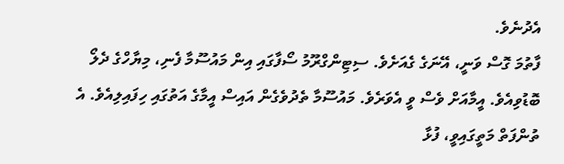އެދުނެވެ.
ފާތުމަ ގޮސް ވަނީ، އޭނަގެ ގެއަށެވެ. ސިޓިންގްރޫމު ސޯފާގައި އިން މައުސޫމާ ފެނި، މިޔާހްގެ ދެލޯ ބޮޑުވިއެވެ. އީމާއަށް ވެސް ވީ އެވަރެވެ. މައުސޫމާ ތެދުވެގެން އައިސް އީމާގެ އަތުގައި ހިފައިލިއެވެ. އެ ތުންފަތް މަތީގައިވީ، ފުޅާ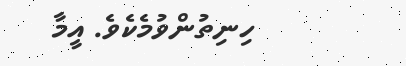ހިނިތުންވުމެކެވެ. އީމާ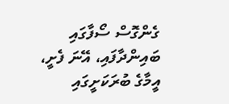ގެންގޮސް ސޯފާގައި ބައިންދާފައި، އޭނަ ފެށީ، އީމާގެ ބުރަކަށީގައި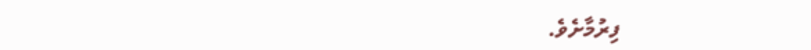ފިރުމާށެވެ.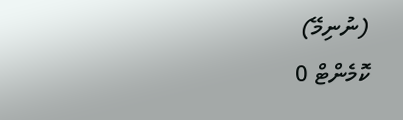(ނުނިމޭ)
ކޮމެންޓް 0